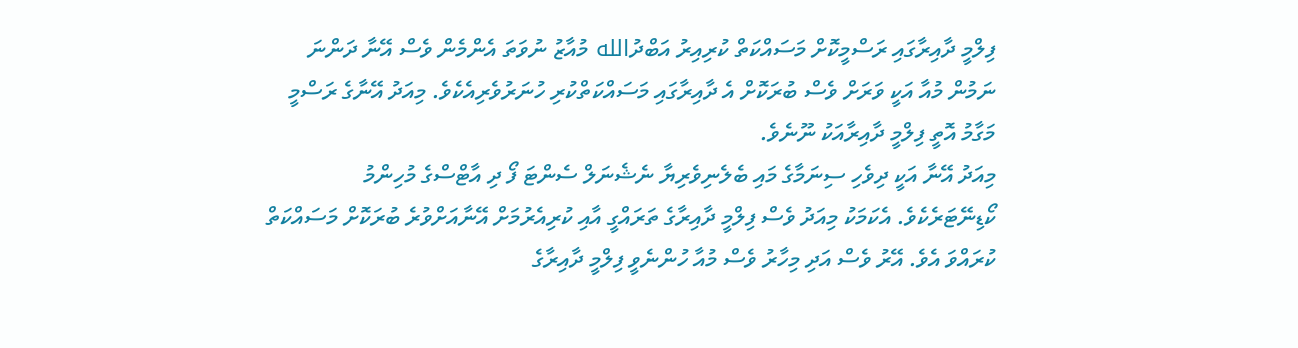ފިލްމީ ދާއިރާގައި ރަސްމީކޮށް މަސައްކަތް ކުރިއިރު އަބްދުالله މުއާޒު ނުވަތަ އެންމެން ވެސް އޭނާ ދަންނަ ނަމުން މުއާ އަކީ ވަރަށް ވެސް ބުރަކޮށް އެ ދާއިރާގައި މަސައްކަތްކުރި ހުނަރުވެރިއެކެވެ. މިއަދު އޭނާގެ ރަސްމީ މަގާމު އޮތީ ފިލްމީ ދާއިރާއަކު ނޫނެވެ.
މިއަދު އޭނާ އަކީ ދިވެހި ސިނަމާގެ މައި ބެލެނިވެރިޔާ ނެޝެނަލް ސެންޓަ ފޯ ދި އާޓްސްގެ މުހިންމު ކޯޑިނޭޓަރެކެވެ. އެކަމަކު މިއަދު ވެސް ފިލްމީ ދާއިރާގެ ތަރައްގީ އާއި ކުރިއެރުމަށް އޭނާއަށްވުރެ ބުރަކޮށް މަސައްކަތް ކުރައްވަ އެވެ. އޭރު ވެސް އަދި މިހާރު ވެސް މުއާ ހުންނެވީ ފިލްމީ ދާއިރާގެ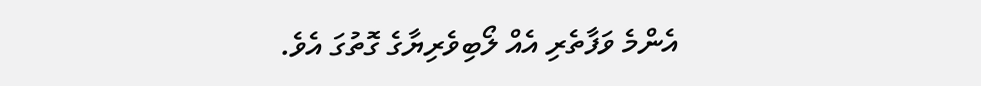އެންމެ ވަފާތެރި އެއް ލޯބިވެރިޔާގެ ގޮތުގަ އެވެ.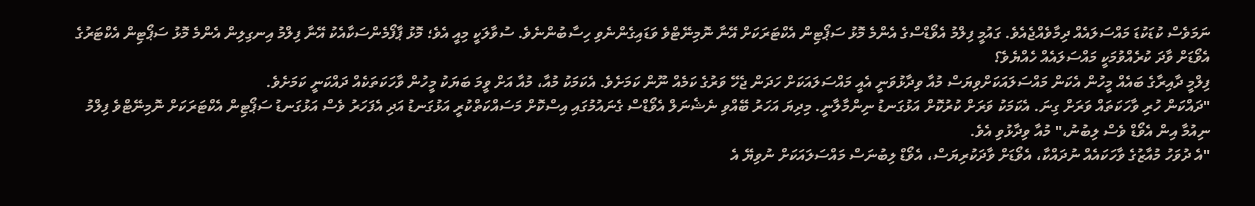ނަމަވެސް ކުޑަކުޑަ މައްސަލައެއް ދިމާވެއްޖެއެވެ. ގައުމީ ފިލްމު އެވޯޑްސްގެ އެންމެ މޮޅު ސަޕޯޓިން އެކްޓަރަކަށް އޭނާ ނޮމިނޭޓްވެ ވަޑައިގެންނެވި ހިސާބުންނެވެ. ސުވާލަކީ މިއީ އެވެ؛ މޮޅު ޕާފޯމެންސަކާއެކު އޭނާ ފިލްމު އިނގިލިން އެންމެ މޮޅު ސަޕޯޓިން އެކްޓަރުގެ އެވޯޑަށް ވާދަ ކުރެއްވުމަކީ މައްސަލައެއް ހެއްޔެވެ؟
ފިލްމީ ދާއިރާގެ ބައެއް މީހުން އެކަން މައްސަލައަކަށްވިޔަސް މުއާ ވިދާޅުވަނީ އެއީ މައްސަލައަކަށް ހަދަން ޖެހޭ ވަރުގެ ކަމެއް ނޫން ކަމަށެވެ. އެކަމަކު މުއާ، މުއާ އަށް ވީމަ ބަޔަކު މީހުން ވާހަކަތަކެއް ދައްކަނީ ކަމަށެވެ.
"ދައްކަން ހުރި ވާހަކަތައް ވަރަށް ގިނަ. އެކަމަކު ވަރަށް ކުރުކޮށް އަޅުގަނޑު ނިންމާލާނީ. މިދިޔަ އަހަރު ބޭއްވި ނެޝެނަލް އެވޯޑްސް ގެނައުމުގައި އިސްކޮށް މަސައްކަތްކުރީ އަޅުގަނޑު އަދި އެފަހަރު ވެސް އަޅުގަނޑު ސަޕޯޓިން އެކްޓަރަކަށް ނޮމިނޭޓްވެ ފިލްމު ނިއުމާ އިން އެވޯޑް ވެސް ލިބުނު،" މުއާ ވިދާޅުވި އެވެ.
"އެ ދުވަހު މުއާޒުގެ ވާހަކައެއް ނުދައްކާ، އެވޯޑަށް ވާދަކުރިޔަސް، އެވޯޑް ލިބުނަސް މައްސަލައަކަށް ނުވިޔޭ އެ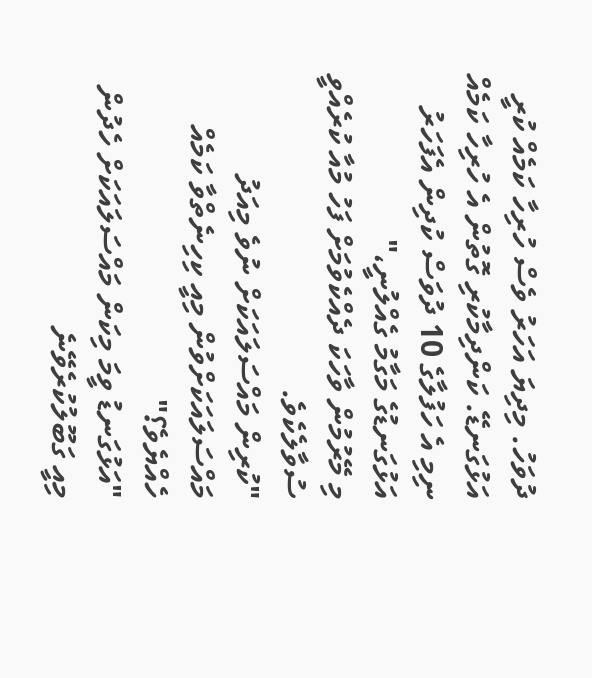ދުވަހު. މިދިޔަ އަހަރު ވެސް ހުރިހާ ކަމެއް ކުރީ އަޅުގަނޑޭ. ކަންދިމާކުރި ގޮތުން އެ ހުރިހާ ކަމެއް ނިމި އެ ހަފުލާގެ 10 ދުވަސް ކުދިން އެފަހަރު އަޅުގަނޑުގެ މަގާމު ގެއްލުނީ،"
މި މޭރުމުން ވާހަކަ ދެއްކެވުމަށް ފަހު މުއާ ކުރެއްވީ ސުވާލެކެވެ.
"ކުރިން މައްސަލައަކަށް ނުވެ މިއަދު މައްސަލައަކަށްވުން މިއީ ކިހިނެތްވާ ކަމެއް ހެއްޔެވެ؟"
"އަޅުގަނޑު ވީމަ މިކަން މައްސަލައަކަށް ހެދުން މިއީ ގަބޫލުކުރެވޭނެ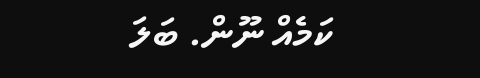ކަމެއް ނޫން. ބަލަ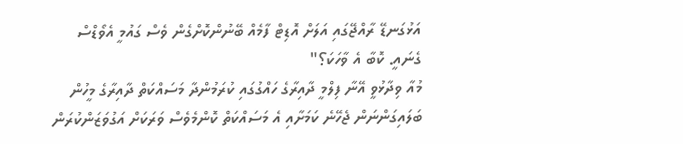އަޅުގަނޑޭ ރާއްޖޭގައި އަލަށް އޮޑިޓް ފާމެއް ބޭނުންކޮށްގެން ވެސް ގައުމީ އެވޯޑްސް ގެނައީ. ކޮބާ އެ ވާހަކަ؟"
މުއާ ވިދާޅުވީ އޭނާ ފިލްމީ ދާއިރާގެ ހައްގުގައި ކުރަމުންދާ މަސައްކަތް ދާއިރާގެ މީހުން ބަލައިގަންނަން ޖެހޭނެ ކަމަށާއި އެ މަސައްކަތް ކޮންމެވެސް ވަރަކަށް އަގުވަޒަންކުރަން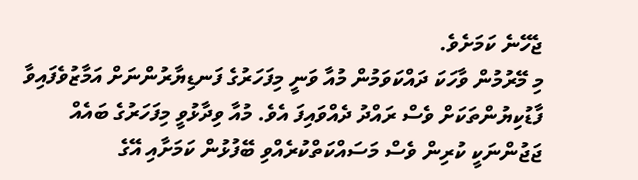ޖެހޭނެ ކަމަށެވެ.
މި މޭރުމުން ވާހަކަ ދައްކަވަމުން މުއާ ވަނީ މިފަހަރުގެ ފަނޑިޔާރުންނަށް އަމާޒުވެފައިވާ ފާޑުކިޔުންތަކަށް ވެސް ރައްދު ދެއްވައިފަ އެވެ. މުއާ ވިދާޅުވީ މިފަހަރުގެ ބައެއް ޖަޖުންނަކީ ކުރިން ވެސް މަސައްކަތްކުރެއްވި ބޭފުޅުން ކަމަށާއި އޭގެ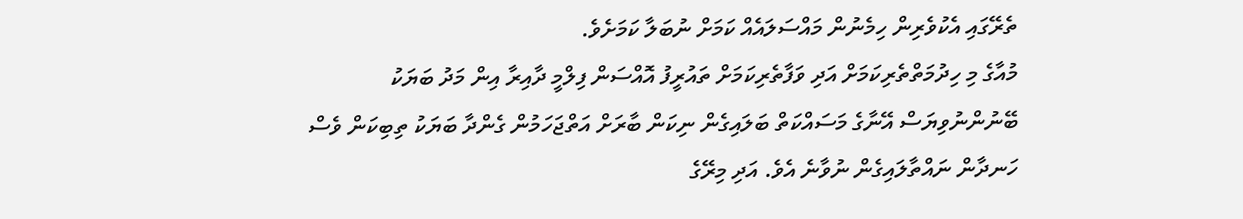ތެރޭގައި އެކުވެރިން ހިމެނުން މައްސަލައެއް ކަމަށް ނުބަލާ ކަމަށެވެ.
މުއާގެ މި ހިދުމަތްތެރިކަމަށް އަދި ވަފާތެރިކަމަށް ތައުރީފު އޮއްސަން ފިލްމީ ދާއިރާ އިން މަދު ބަޔަކު ބޭނުންނުވިޔަސް އޭނާގެ މަސައްކަތް ބަލައިގެން ނިކަން ބާރަށް އަތްޖަހަމުން ގެންދާ ބަޔަކު ތިބިކަން ވެސް ހަނދާން ނައްތާލައިގެން ނުވާނެ އެވެ. އަދި މިރޭގެ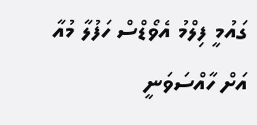ގައުމީ ފިލްމު އެވޯޑްސް ހަފުލާ މުއާ އަށް ހާއްސަވަނީ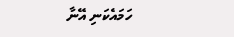ހަމައެކަނި އޭނާ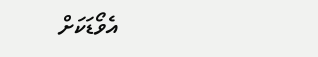އެވޯޑަކަށް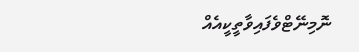ނޮމިނޭޓްވެފައިވާތީކީއެއް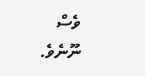ވެސް ނޫނެވެ.